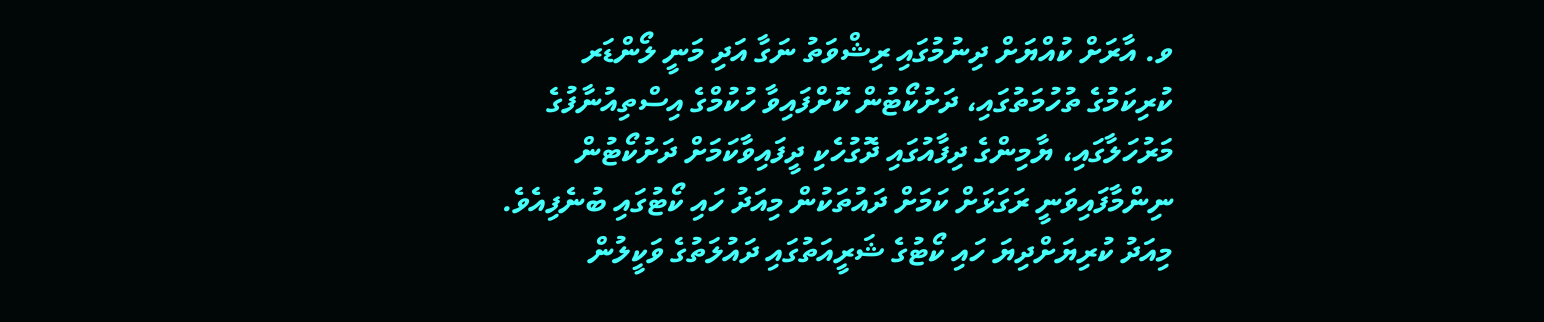ވ. އާރަށް ކުއްޔަށް ދިނުމުގައި ރިޝްވަތު ނަގާ އަދި މަނީ ލޯންޑަރ ކުރިކަމުގެ ތުހުމަތުގައި، ދަށުކޯޓުން ކޮށްފައިވާ ހުކުމްގެ އިސްތިއުނާފުގެ މަރުހަލާގައި، ޔާމިންގެ ދިފާއުގައި ދޮގުހެކި ދީފައިވާކަމަށް ދަށުކޯޓުން ނިންމާފައިވަނީ ރަގަޅަށް ކަމަށް ދައުތަކުން މިއަދު ހައި ކޯޓުގައި ބުނެފިއެވެ.
މިއަދު ކުރިޔަށްދިޔަ ހައި ކޯޓުގެ ޝަރީއަތުގައި ދައުލަތުގެ ވަކީލުން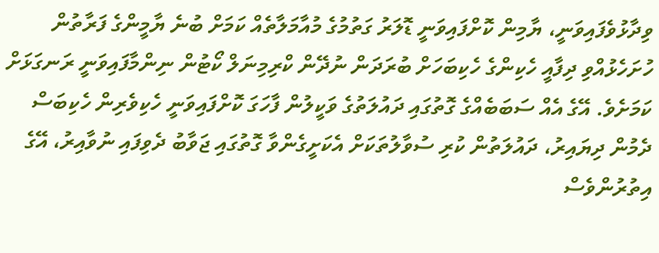ވިދާޅުވެފައިވަނީ، ޔާމިން ކޮށްފައިވަނީ ޑޮލަރު ގަތުމުގެ މުއާމަލާތެއް ކަމަށް ބުނެ ޔާމީންގެ ފަރާތުން ހުށަހެޅުއްވި ދިފާއީ ހެކިންގެ ހެކިބަހަށް ބުރަދަން ނުދޭން ކްރިމިނަލް ކޯޓުން ނިންމާފައިވަނީ ރަނގަޅަށް ކަމަށެވެ. އޭގެ އެއް ސަބަބެއްގެ ގޮތުގައި ދައުލަތުގެ ވަކީލުން ފާހަގަ ކޮށްފައިވަނީ ހެކިވެރިން ހެކިބަސް ދެމުން ދިޔައިރު، ދައުލަތުން ކުރި ސުވާލުތަކަށް އެކަށީގެންވާ ގޮތުގައި ޖަވާބު ދެވިފައި ނުވާއިރު، އޭގެ އިތުރުންވެސް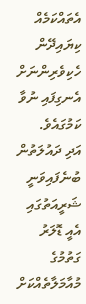އެތައްކަމެއް ކިޔައިދޭން ހެކިވެރިންނަށް އެނގިފައި ނުވާ ކަމުގައެވެ.
އަދި ދައުލަތުން ބުނެފައިވަނީ ޝަރީއަތުގައި އެއީ ޑޮލަރު ގަތުމުގެ މުއާމަލާތެއްކަށް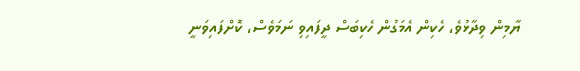ޔާމިން ވިދާޅުވެ، ހެކިން އެމަގުން ހެކިބަސް ދީފައިވި ނަމަވެސް، ކޮށްފައިވަނީ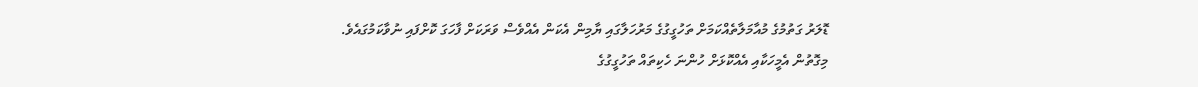ޑޮލަރު ގަތުމުގެ މުއާމަލާތެއްކަމަށް ތަހުގީގުގެ މަރުހަލާގައި ޔާމިން އެކަން އެއްވެސް ވަރަކަށް ފާހަގަ ކޮށްފައި ނުވާކަމުގައެވެ.
މިގޮތުން އެމީހަކާއި އެއްކޮޅަށް ހުންނަ ހެކިތައް ތަހުގީގުގެ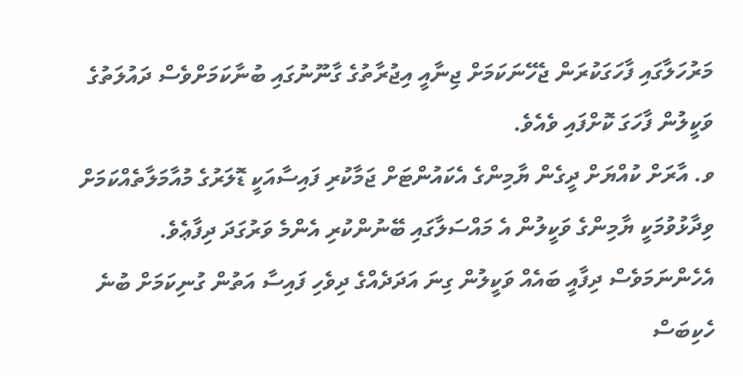މަރުހަލާގައި ފާހަގަކުރަން ޖެހޭނަކަމަށް ޖިނާއީ އިޖުރާތުގެ ގާނޫނުގައި ބުނާކަމަށްވެސް ދައުލަތުގެ ވަކީލުން ފާހަގަ ކޮށްފައި ވެއެވެ.
ވ. އާރަށް ކުއްޔަށް ދީގެން ޔާމިންގެ އެކައުންޓަށް ޖަމާކުރި ފައިސާއަކީ ޑޮލަރުގެ މުއާމަލާތެއްކަމަށް ވިދާޅުވުމަކީ ޔާމިންގެ ވަކީލުން އެ މައްސަލާގައި ބޭނުންކުރި އެންމެ ވަރުގަދަ ދިފާޢެވެ.
އެހެންނަމަވެސް ދިފާއީ ބައެއް ވަކީލުން ގިނަ އަދަދެއްގެ ދިވެހި ފައިސާ އަތުން ގުނިކަމަށް ބުނެ ހެކިބަސް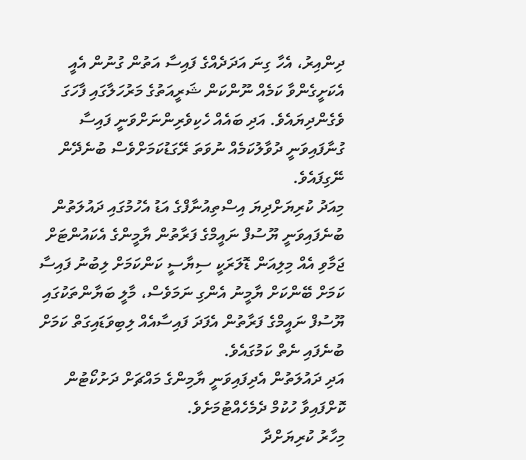ދިންއިރު، އެހާ ގިނަ އަދަދެއްގެ ފައިސާ އަތުން ގުނުން އެއީ އެކަށީގެންވާ ކަމެއް ނޫންކަން ޝަރީއަތުގެ މަރުހަލާގައި ފާހަގަ ވެގެންދިޔައެވެ. އަދި ބައެއް ހެކިވެރިންނަށްވަނީ ފައިސާ ގުނާފައިވަނީ ދުވާލުކަމެއް ނުވަތަ ރޭގަޑުކަމަށްވެސް ބުނެދޭން ނޭގިފައެވެ.
މިއަދު ކުރިޔަށްދިޔަ އިސްތިއުނާފްގެ އަޑު އެހުމުގައި ދައުލަތުން ބުނެފައިވަނީ ޔޫސުފް ނައީމްގެ ފަރާތުން ޔާމީންގެ އެކައުންޓަށް ޖަމާވި އެއް މިލިއަން ޑޮލަރަކީ ސިޔާސީ ކަންކަމަށް ލިބުނު ފައިސާ ކަމަށް ބޭންކަށް ޔާމީނު އެންގި ނަމަވެސް، މާލީ ބަޔާންތަކުގައި ޔޫސުފް ނައީމްގެ ފަރާތުން އެފަދަ ފައިސާއެއް ލިބިވަޑައިގަތް ކަމަށް ބުނެފައި ނެތް ކަމުގައެވެ.
އަދި ދައުލަތުން އެދިފައިވަނީ ޔާމިންގެ މައްޗަށް ދަށުކޯޓުން ކޮށްފައިވާ ހުކުމް ދެމެހެއްޓުމަށެވެ.
މިހާރު ކުރިޔަށްދާ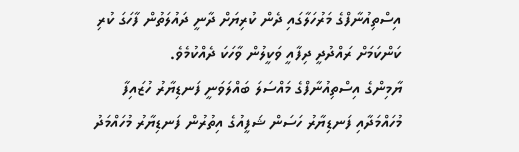އިސްތިއުނާފްގެ މަރުހަލާގައި ދެން ކުރިޔަށް ދާނީ ދައުލަތުން ފާހަގަ ކުރި ކަންކަމަށް ރައްދުދީ ދިފާއީ ވަކީލުން ވާހަކަ ދެއްކުމެވެ.
ޔާމިންގެ އިސްތިއުނާފްގެ މައްސަލަ ބައްލަވަނީ ފަނޑިޔާރު ހުޒައިފާ މުހައްމަދާއި ފަނޑިޔާރު ހަސަން ޝަފީއުގެ އިތުރުން ފަނޑިޔާރު މުހައްމަދު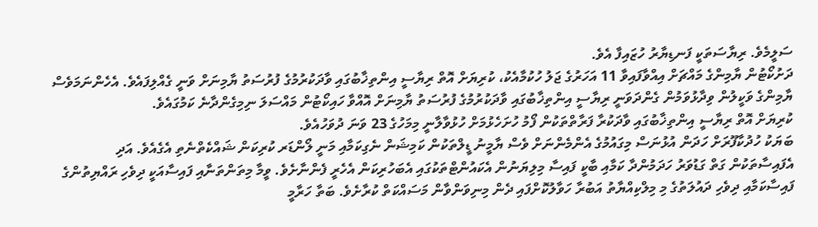ސަލީމެވެ. ރިޔާސަތަކީ ފަނޑިޔާރު ހުޒައިފާ އެވެ.
ދަށުކޯޓުން ޔާމިންގެ މައްޗަށް އިއްވާފައިވާ 11 އަހަރުގެ ޖަލު ހުކުމާއެކު، ކުރިޔަށް އޮތް ރިޔާސީ އިންތިޚާބުގައި ވާދަކުރުމުގެ ފުރުސަތު ޔާމިނަށް ވަނީ ގެއްލިފައެވެ. އެހެންނަމަވެސް ޔާމިންގެ ވަކީލުން ވިދާޅުވަމުން ގެންދަވަނީ ރިޔާސީ އިންތިޚާބުގައި ވާދަކުރުމުގެ ފުރުސަތު ޔާމިނަށް އޮއްވާ ހައިކޯޓުން މައްސަލަ ނިމިގެންދާނެ ކަމުގައެވެ.
ކުރިޔަށް އޮތް ރިޔާސީ އިންތިޚާބުގައި ވާދަކުރާ ފަރާތްތަކުން ފޯމު ހުށަހެޅުމަށް ހުޅުވާލާނީ މިމަހުގެ 23 ވަނަ ދުވަހުއެވެ.
ބަޔަކު ހުދުކާފޫރަށް ހަދަން އުޅުނަސް މިގައުމުގެ އެންމެންނަށް ވެސް ޔާމީނު ޑީލްތަކުން ކަމިޝަން ނެގިކަމާއި މަނީ ލޯންޑަރ ކުރިކަން ޝައްކެތްނެތި އެގެއެވެ. އަދި އެފައިސާތަކުން ގަތް ގަޑުވަރު ހަދަމުންދާ ކަމާއި ބާކީ ފައިސާ މިލިޔަނުން އެކައުންޓްތަކުގައި އެބަހުރިކަން އެހެރީ ފެންނާށެވެ. ވީމާ މިތަންތަނާއި ފައިސާއަކީ ދިވެހި ރައްޔިތުންގެ ފައިސާކަމާއި ދިވެހި ދައުލަތުގެ މި މިލްކިއްޔާތު އަބުރާ ހަވާލުކޮށްފައި ދެން މިނިވަންވާން މަސައްކަތް ކުރާށެވެ. ބަތާ ހަރާމީ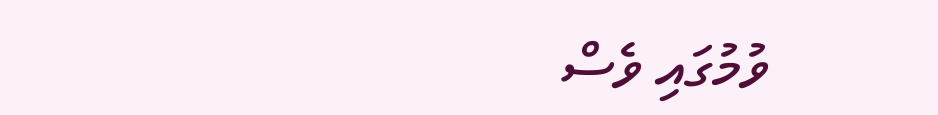ވުމުގައި ވެސް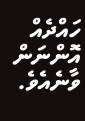ހައްދެއް އޮންނަން ވާނެއެވެ.